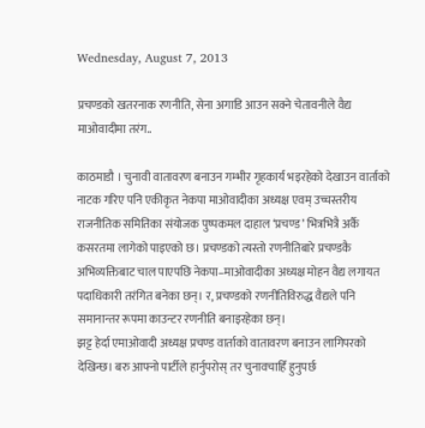Wednesday, August 7, 2013

प्रचण्डको खतरनाक रणनीति, सेना अगाडि आउन सक्ने चेतावनीले वैद्य माओवादीमा तरंग..

काठमाडौ । चुनावी वातावरण बनाउन गम्भीर गृहकार्य भइरहेको देखाउन वार्ताको नाटक गरिए पनि एकीकृत नेकपा माओवादीका अध्यक्ष एवम् उच्चस्तरीय राजनीतिक समितिका संयोजक पुष्पकमल दाहाल ‘प्रचण्ड’ भित्रभित्रै अर्कै कसरतमा लागेको पाइएको छ। प्रचण्डको त्यस्तो रणनीतिबारे प्रचण्डकै अभिव्यक्तिबाट चाल पाएपछि नेकपा–माओवादीका अध्यक्ष मोहन वैद्य लगायत पदाधिकारी तरंगित बनेका छन्। र, प्रचण्डको रणनीतिविरुद्ध वैद्यले पनि समानान्तर रूपमा काउन्टर रणनीति बनाइरहेका छन्।
झट्ट हेर्दा एमाओवादी अध्यक्ष प्रचण्ड वार्ताको वातावरण बनाउन लागिपरको देखिन्छ। बरु आफ्नो पार्टीले हार्नुपरोस् तर चुनावचाहिँ हुनुपर्छ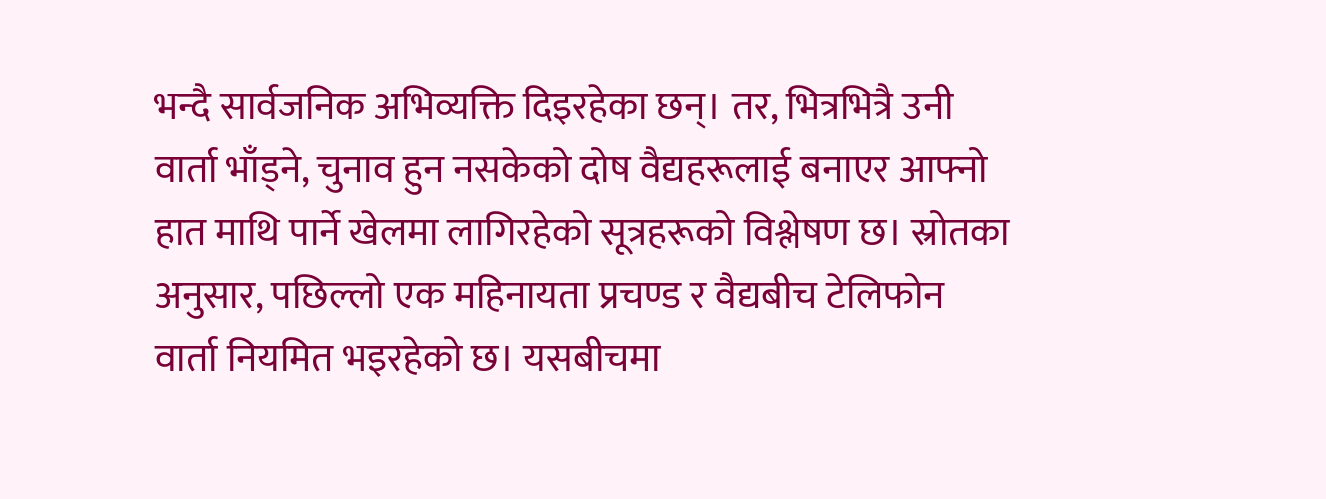भन्दै सार्वजनिक अभिव्यक्ति दिइरहेका छन्। तर, भित्रभित्रै उनी वार्ता भाँड्ने, चुनाव हुन नसकेको दोष वैद्यहरूलाई बनाएर आफ्नो हात माथि पार्ने खेलमा लागिरहेको सूत्रहरूको विश्लेषण छ। स्रोतका अनुसार, पछिल्लो एक महिनायता प्रचण्ड र वैद्यबीच टेलिफोन वार्ता नियमित भइरहेको छ। यसबीचमा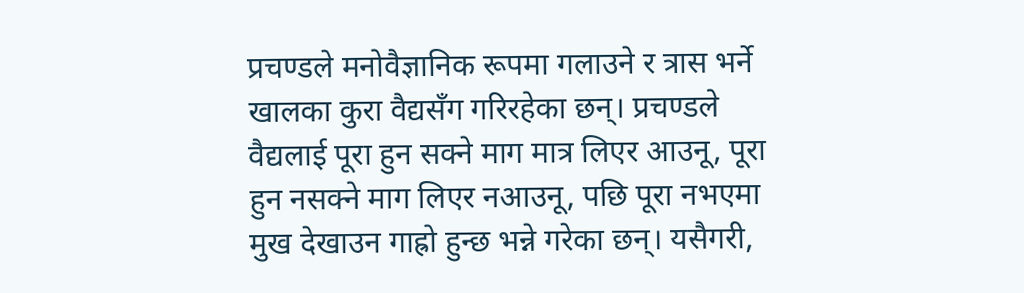प्रचण्डले मनोवैज्ञानिक रूपमा गलाउने र त्रास भर्ने खालका कुरा वैद्यसँग गरिरहेका छन्। प्रचण्डले वैद्यलाई पूरा हुन सक्ने माग मात्र लिएर आउनू, पूरा हुन नसक्ने माग लिएर नआउनू, पछि पूरा नभएमा मुख देखाउन गाह्रो हुन्छ भन्ने गरेका छन्। यसैगरी,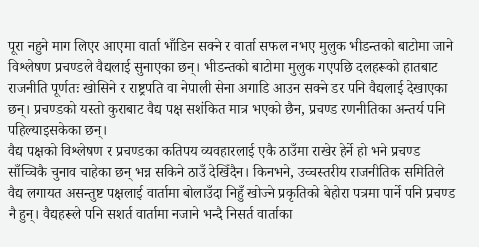पूरा नहुने माग लिएर आएमा वार्ता भाँडिन सक्ने र वार्ता सफल नभए मुलुक भीडन्तको बाटोमा जाने विश्लेषण प्रचण्डले वैद्यलाई सुनाएका छन्। भीडन्तको बाटोमा मुलुक गएपछि दलहरूको हातबाट राजनीति पूर्णतः खोसिने र राष्ट्रपति वा नेपाली सेना अगाडि आउन सक्ने डर पनि वैद्यलाई देखाएका छन्। प्रचण्डको यस्तो कुराबाट वैद्य पक्ष सशंकित मात्र भएको छैन, प्रचण्ड रणनीतिका अन्तर्य पनि पहिल्याइसकेका छन्।
वैद्य पक्षको विश्लेषण र प्रचण्डका कतिपय व्यवहारलाई एकै ठाउँमा राखेर हेर्ने हो भने प्रचण्ड साँच्चिकै चुनाव चाहेका छन् भन्न सकिने ठाउँ देखिँदैन। किनभने, उच्चस्तरीय राजनीतिक समितिले वैद्य लगायत असन्तुष्ट पक्षलाई वार्तामा बोलाउँदा निहुँ खोज्ने प्रकृतिको बेहोरा पत्रमा पार्ने पनि प्रचण्ड नै हुन्। वैद्यहरूले पनि सशर्त वार्तामा नजाने भन्दै निसर्त वार्ताका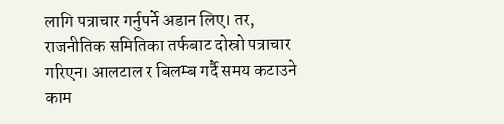लागि पत्राचार गर्नुपर्ने अडान लिए। तर, राजनीतिक समितिका तर्फबाट दोस्रो पत्राचार गरिएन। आलटाल र बिलम्ब गर्दै समय कटाउने काम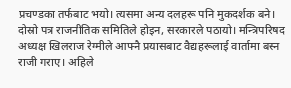प्रचण्डका तर्फबाट भयो। त्यसमा अन्य दलहरू पनि मुकदर्शक बने। दोस्रो पत्र राजनीतिक समितिले होइन, सरकारले पठायो। मन्त्रिपरिषद अध्यक्ष खिलराज रेग्मीले आफ्नै प्रयासबाट वैद्यहरूलाई वार्तामा बस्न राजी गराए। अहिले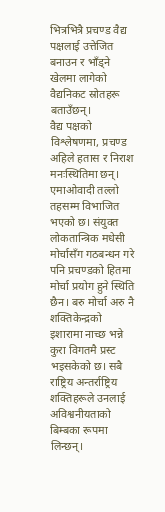भित्रभित्रै प्रचण्ड वैद्य पक्षलाई उत्तेजित बनाउन र भाँड्ने खेलमा लागेको वैद्यनिकट स्रोतहरू बताउँछन्।
वैद्य पक्षको विश्लेषणमा, प्रचण्ड अहिले हतास र निराश मनःस्थितिमा छन्। एमाओवादी तल्लो तहसम्म विभाजित भएको छ। संयुक्त लोकतान्त्रिक मधेसी मोर्चासँग गठबन्धन गरे पनि प्रचण्डको हितमा मोर्चा प्रयोग हुने स्थिति छैन। बरु मोर्चा अरु नै शक्तिकेन्द्रको इशारामा नाच्छ भन्ने कुरा विगतमै प्रस्ट भइसकेको छ। सबै राष्ट्रिय अन्तर्राष्ट्रिय शक्तिहरूले उनलाई अविश्वनीयताको बिम्बका रूपमा लिन्छन्।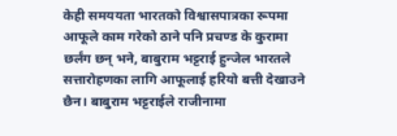केही समययता भारतको विश्वासपात्रका रूपमा आफूले काम गरेको ठाने पनि प्रचण्ड के कुरामा छर्लंग छन् भने, बाबुराम भट्टराई हुन्जेल भारतले सत्तारोहणका लागि आफूलाई हरियो बत्ती देखाउने छैन। बाबुराम भट्टराईले राजीनामा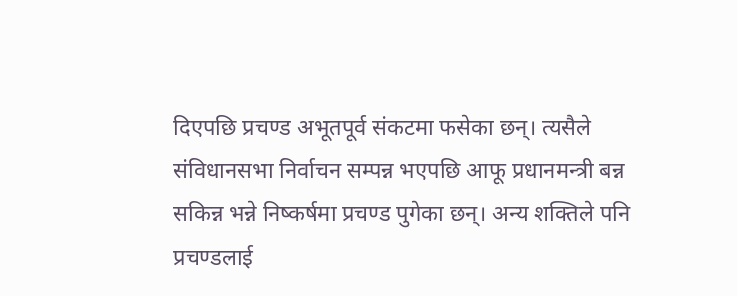दिएपछि प्रचण्ड अभूतपूर्व संकटमा फसेका छन्। त्यसैले संविधानसभा निर्वाचन सम्पन्न भएपछि आफू प्रधानमन्त्री बन्न सकिन्न भन्ने निष्कर्षमा प्रचण्ड पुगेका छन्। अन्य शक्तिले पनि प्रचण्डलाई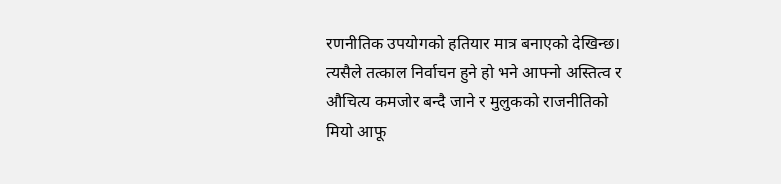रणनीतिक उपयोगको हतियार मात्र बनाएको देखिन्छ। त्यसैले तत्काल निर्वाचन हुने हो भने आफ्नो अस्तित्व र औचित्य कमजोर बन्दै जाने र मुलुकको राजनीतिको मियो आफू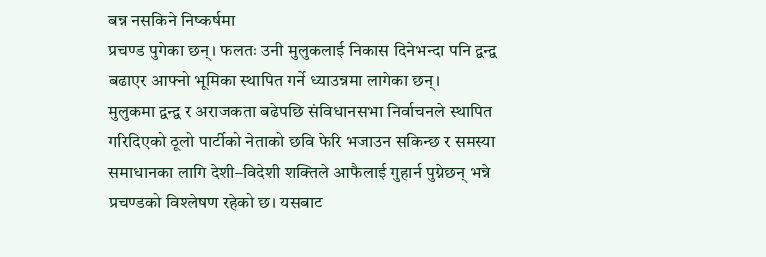बन्न नसकिने निष्कर्षमा
प्रचण्ड पुगेका छन्। फलतः उनी मुलुकलाई निकास दिनेभन्दा पनि द्वन्द्व बढाएर आफ्नो भूमिका स्थापित गर्ने ध्याउन्नमा लागेका छन्।
मुलुकमा द्वन्द्व र अराजकता बढेपछि संविधानसभा निर्वाचनले स्थापित गरिदिएको ठूलो पार्टीको नेताको छवि फेरि भजाउन सकिन्छ र समस्या समाधानका लागि देशी–विदेशी शक्तिले आफैलाई गुहार्न पुग्नेछन् भन्ने प्रचण्डको विश्लेषण रहेको छ। यसबाट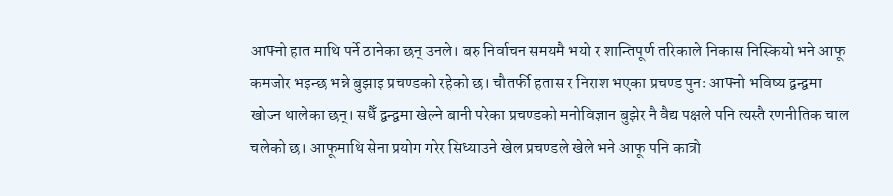आफ्नो हात माथि पर्ने ठानेका छन् उनले। बरु निर्वाचन समयमै भयो र शान्तिपूर्ण तरिकाले निकास निस्कियो भने आफू कमजोर भइन्छ भन्ने बुझाइ प्रचण्डको रहेको छ। चौतर्फी हतास र निराश भएका प्रचण्ड पुनः आफ्नो भविष्य द्वन्द्वमा खोज्न थालेका छन्। सधैँ द्वन्द्वमा खेल्ने बानी परेका प्रचण्डको मनोविज्ञान बुझेर नै वैद्य पक्षले पनि त्यस्तै रणनीतिक चाल चलेको छ। आफूमाथि सेना प्रयोग गरेर सिध्याउने खेल प्रचण्डले खेले भने आफू पनि कात्रो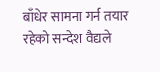बाँधेर सामना गर्न तयार रहेको सन्देश वैद्यले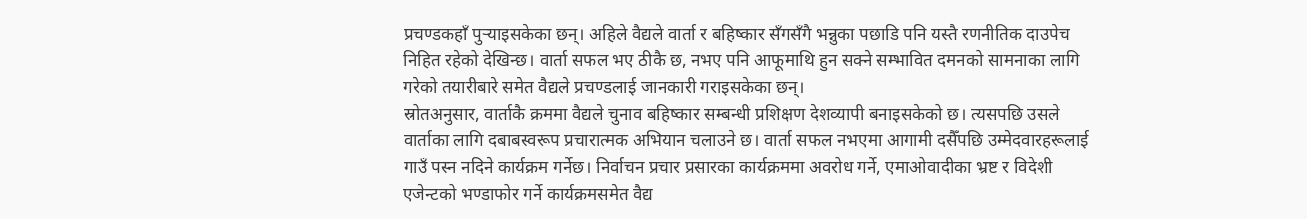प्रचण्डकहाँ पुर्‍याइसकेका छन्। अहिले वैद्यले वार्ता र बहिष्कार सँगसँगै भन्नुका पछाडि पनि यस्तै रणनीतिक दाउपेच निहित रहेको देखिन्छ। वार्ता सफल भए ठीकै छ, नभए पनि आफूमाथि हुन सक्ने सम्भावित दमनको सामनाका लागि गरेको तयारीबारे समेत वैद्यले प्रचण्डलाई जानकारी गराइसकेका छन्।
स्रोतअनुसार, वार्ताकै क्रममा वैद्यले चुनाव बहिष्कार सम्बन्धी प्रशिक्षण देशव्यापी बनाइसकेको छ। त्यसपछि उसले वार्ताका लागि दबाबस्वरूप प्रचारात्मक अभियान चलाउने छ। वार्ता सफल नभएमा आगामी दसैँपछि उम्मेदवारहरूलाई गाउँ पस्न नदिने कार्यक्रम गर्नेछ। निर्वाचन प्रचार प्रसारका कार्यक्रममा अवरोध गर्ने, एमाओवादीका भ्रष्ट र विदेशी एजेन्टको भण्डाफोर गर्ने कार्यक्रमसमेत वैद्य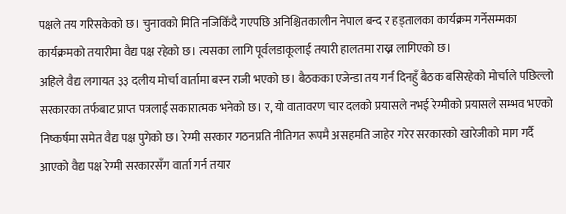पक्षले तय गरिसकेको छ। चुनावको मिति नजिकिँदै गएपछि अनिश्चितकालीन नेपाल बन्द र हड्तालका कार्यक्रम गर्नेसम्मका कार्यक्रमको तयारीमा वैद्य पक्ष रहेको छ। त्यसका लागि पूर्वलडाकूलाई तयारी हालतमा राख्न लागिएको छ।
अहिले वैद्य लगायत ३३ दलीय मोर्चा वार्तामा बस्न राजी भएको छ। बैठकका एजेन्डा तय गर्न दिनहुँ बैठक बसिरहेको मोर्चाले पछिल्लो सरकारका तर्फबाट प्राप्त पत्रलाई सकारात्मक भनेको छ। र, यो वातावरण चार दलको प्रयासले नभई रेग्मीको प्रयासले सम्भव भएको निष्कर्षमा समेत वैद्य पक्ष पुगेको छ। रेग्मी सरकार गठनप्रति नीतिगत रूपमै असहमति जाहेर गरेर सरकारको खारेजीको माग गर्दै आएको वैद्य पक्ष रेग्मी सरकारसँग वार्ता गर्न तयार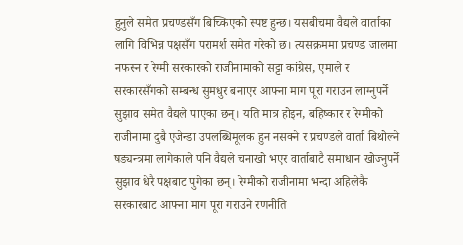हुनुले समेत प्रचण्डसँग बिच्किएको स्पष्ट हुन्छ। यसबीचमा वैद्यले वार्ताका लागि विभिन्न पक्षसँग परामर्श समेत गरेको छ। त्यसक्रममा प्रचण्ड जालमा नफस्न र रेग्मी सरकारको राजीनामाको सट्टा कांग्रेस, एमाले र सरकारसँगको सम्बन्ध सुमधुर बनाएर आफ्ना माग पूरा गराउन लाग्नुपर्ने सुझाव समेत वैद्यले पाएका छन्। यति मात्र होइन, बहिष्कार र रेग्मीको राजीनामा दुबै एजेन्डा उपलब्धिमूलक हुन नसक्ने र प्रचण्डले वार्ता बिथोल्ने षड्यन्त्रमा लागेकाले पनि वैद्यले चनाखो भएर वार्ताबाटै समाधान खोज्नुपर्ने सुझाव धेरै पक्षबाट पुगेका छन्। रेग्मीको राजीनामा भन्दा अहिलेकै सरकारबाट आफ्ना माग पूरा गराउने रणनीति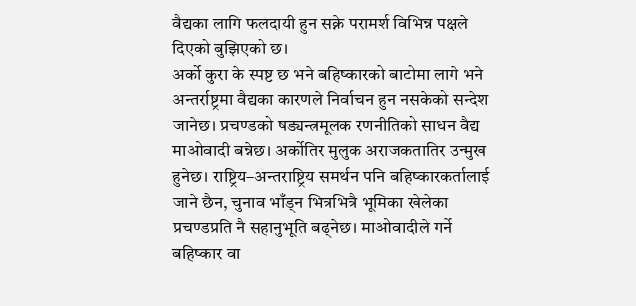वैद्यका लागि फलदायी हुन सक्ने परामर्श विभिन्न पक्षले दिएको बुझिएको छ।
अर्को कुरा के स्पष्ट छ भने बहिष्कारको बाटोमा लागे भने अन्तर्राष्ट्रमा वैद्यका कारणले निर्वाचन हुन नसकेको सन्देश जानेछ। प्रचण्डको षड्यन्त्रमूलक रणनीतिको साधन वैद्य माओवादी बन्नेछ। अर्कोतिर मुलुक अराजकतातिर उन्मुख हुनेछ। राष्ट्रिय–अन्तराष्ट्रिय समर्थन पनि बहिष्कारकर्तालाई जाने छैन, चुनाव भाँड्न भित्रभित्रै भूमिका खेलेका प्रचण्डप्रति नै सहानुभूति बढ्नेछ। माओवादीले गर्ने बहिष्कार वा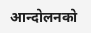आन्दोलनको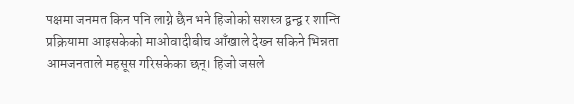पक्षमा जनमत किन पनि लाग्ने छैन भने हिजोको सशस्त्र द्वन्द्व र शान्ति प्रक्रियामा आइसकेको माओवादीबीच आँखाले देख्न सकिने भिन्नता आमजनताले महसूस गरिसकेका छन्। हिजो जसले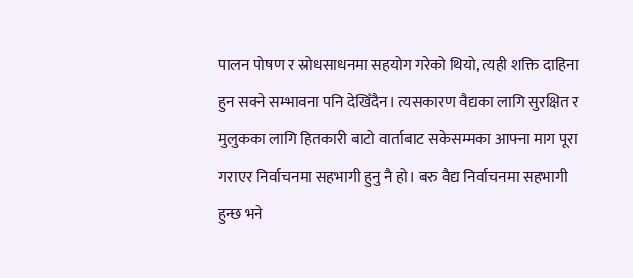पालन पोषण र स्रोधसाधनमा सहयोग गरेको थियो, त्यही शक्ति दाहिना हुन सक्ने सम्भावना पनि देखिँदैन। त्यसकारण वैद्यका लागि सुरक्षित र मुलुकका लागि हितकारी बाटो वार्ताबाट सकेसम्मका आफ्ना माग पूरा गराएर निर्वाचनमा सहभागी हुनु नै हो। बरु वैद्य निर्वाचनमा सहभागी हुन्छ भने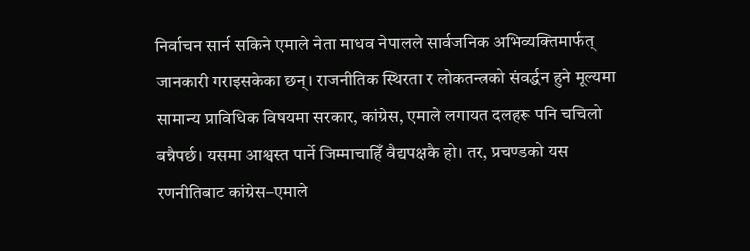निर्वाचन सार्न सकिने एमाले नेता माधव नेपालले सार्वजनिक अभिव्यक्तिमार्फत् जानकारी गराइसकेका छन्। राजनीतिक स्थिरता र लोकतन्त्रको संवर्द्धन हुने मूल्यमा सामान्य प्राविधिक विषयमा सरकार, कांग्रेस, एमाले लगायत दलहरू पनि चचिलो बन्नैपर्छ। यसमा आश्वस्त पार्ने जिम्माचाहिँ वैद्यपक्षकै हो। तर, प्रचण्डको यस रणनीतिबाट कांग्रेस–एमाले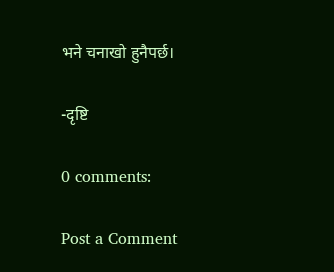भने चनाखो हुनैपर्छ।

-दृष्टि

0 comments:

Post a Comment